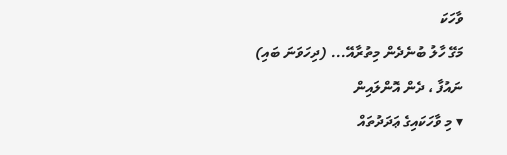ވާހަކަ
މަގޭ ހާލު ބުނެދެން މިތުރާއޭ... (ދިހަވަނަ ބައި)
ނައުފާ ، ދެން އޮންލައިން
▾ މި ވާހަކައިގެ ޢަދަދުތައް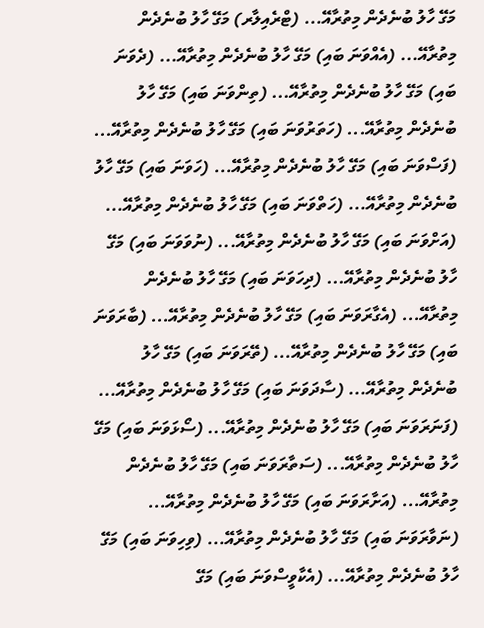މަގޭ ހާލު ބުނެދެން މިތުރާއޭ... (ޓްރެއިލާރ) މަގޭ ހާލު ބުނެދެން މިތުރާއޭ... (އެއްވަނަ ބައި) މަގޭ ހާލު ބުނެދެން މިތުރާއޭ... (ދެވަނަ ބައި) މަގޭ ހާލު ބުނެދެން މިތުރާއޭ... (ތިންވަނަ ބައި) މަގޭ ހާލު ބުނެދެން މިތުރާއޭ... (ހަތަރުވަނަ ބައި) މަގޭ ހާލު ބުނެދެން މިތުރާއޭ... (ފަސްވަނަ ބައި) މަގޭ ހާލު ބުނެދެން މިތުރާއޭ... (ހަވަނަ ބައި) މަގޭ ހާލު ބުނެދެން މިތުރާއޭ... (ހަތްވަނަ ބައި) މަގޭ ހާލު ބުނެދެން މިތުރާއޭ... (އަށްވަނަ ބައި) މަގޭ ހާލު ބުނެދެން މިތުރާއޭ... (ނުވަވަނަ ބައި) މަގޭ ހާލު ބުނެދެން މިތުރާއޭ... (ދިހަވަނަ ބައި) މަގޭ ހާލު ބުނެދެން މިތުރާއޭ... (އެގާރަވަނަ ބައި) މަގޭ ހާލު ބުނެދެން މިތުރާއޭ... (ބާރަވަނަ ބައި) މަގޭ ހާލު ބުނެދެން މިތުރާއޭ... (ތޭރަވަނަ ބައި) މަގޭ ހާލު ބުނެދެން މިތުރާއޭ... (ސާދަވަނަ ބައި) މަގޭ ހާލު ބުނެދެން މިތުރާއޭ... (ފަނަރަވަނަ ބައި) މަގޭ ހާލު ބުނެދެން މިތުރާއޭ... (ސޯޅަވަނަ ބައި) މަގޭ ހާލު ބުނެދެން މިތުރާއޭ... (ސަތާރަވަނަ ބައި) މަގޭ ހާލު ބުނެދެން މިތުރާއޭ... (އަށާރަވަނަ ބައި) މަގޭ ހާލު ބުނެދެން މިތުރާއޭ... (ނަވާރަވަނަ ބައި) މަގޭ ހާލު ބުނެދެން މިތުރާއޭ... (ވިހިވަނަ ބައި) މަގޭ ހާލު ބުނެދެން މިތުރާއޭ... (އެކާވީސްވަނަ ބައި) މަގޭ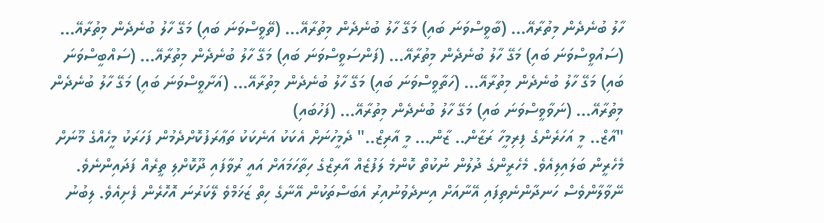ހާލު ބުނެދެން މިތުރާއޭ... (ބާވީސްވަނަ ބައި) މަގޭ ހާލު ބުނެދެން މިތުރާއޭ... (ތޭވީސްވަނަ ބައި) މަގޭ ހާލު ބުނެދެން މިތުރާއޭ... (ސައުވީސްވަނަ ބައި) މަގޭ ހާލު ބުނެދެން މިތުރާއޭ... (ފަންސަވީސްވަނަ ބައި) މަގޭ ހާލު ބުނެދެން މިތުރާއޭ... (ސައްބީސްވަނަ ބައި) މަގޭ ހާލު ބުނެދެން މިތުރާއޭ... (ހަތާވީސްވަނަ ބައި) މަގޭ ހާލު ބުނެދެން މިތުރާއޭ... (އަށާވީސްވަނަ ބައި) މަގޭ ހާލު ބުނެދެން މިތުރާއޭ... (ނަވާވީސްވަނަ ބައި) މަގޭ ހާލު ބުނެދެން މިތުރާއޭ... (ފަހުބައި)
"އާޒް.. މީ އަހަރެންގެ ފިރިމީހާ ރަޒާން.. ޒާން... މީ އާރިޒް.." ދެމީހުނަށް އެކަކު އަނެކަކު ތަޢާރަފުކޮށްދެމުން ފަހަރަކު މީހެއްގެ މޫނަށް މެހެރީން ބަލައިލިއެވެ. މެހެރީންގެ ދުލުން ނުކުތް ކޮންމެ ލަފުޒެއް އާރިޒްގެ ހިތާހަމައަށް އައީ ރުވާފައި ދޫކޮށްލި ތީރެއް ފަދައިންނެވެ. ނޭވާލާންވެސް ހަނދާންނެތިފައި އޭނާއަށް އިނދެވުނުއިރު އެބަސްތަކުން އޭނާގެ ހިތް ޒަޚަމްވެ ލޭކަރުނަ އޮހޮރެން ފެށިއެވެ. ލިބުނު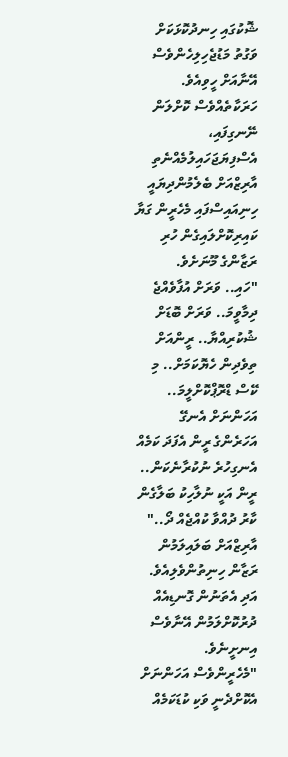ޝޮކުގައި ހިނދުކޮޅަކަށް ވަގުތު މަޑުޖެހިލިހެންވެސް އޭނާއަށް ހީވިއެވެ. ހަރަކާތެއްވެސް ކޮށްލަން ނޭނގިފައި، އެސްފިޔަޖަހައިލުމެއްނެތި އާރިޒްއަށް ބެލެމުންދިޔައީ ހިނިއައިސްފައި މެހެރީން ގަޔާ ކައިރިކޮށްލައިގެން ހުރި ރަޒާންގެ މޫނަށެވެ.
"ހައި.. ވަރަށް އުފާވެއްޖެ ދިމާވީމަ.. ވަރަށް ބޮޑަށް ޝުކުރިއްޔާ.. ރީންއަށް ތިވެދިން ހެޔޮކަމަށް.. މި ކޭސް ޑްރޮޕްކޮށްލީމަ.. އަހަންނަށް އެނގޭ އަހަރެންގެ ރީން އެފަދަ ކަމެއް އެނގިހުރެ ނުކުރާނެކަން.. ރީން އަކީ ނުލާހިކު ބަލާގެން ކާރު ދުއްވާ ކުއްޖެއް ދޯ.." އާރިޒްއަށް ބަލައިލަމުން ރަޒާން ހިނިތުންވެލިއެވެ. އަދި އެތަނުން ގޮނޑިއެއް ދުރުކޮށްލަމުން އޭނާވެސް އިނށީނެވެ.
"މެހެރީންވެސް އަހަންނަށް އެކޮށްދެނީ ވަކި ކުޑަކަމެއް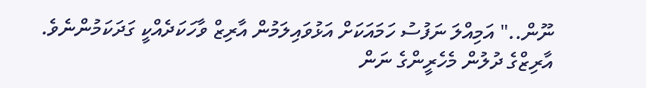ނޫން.." އަމިއްލަ ނަފުސު ހަމައަކަށް އަޅުވައިލަމުން އާރިޒް ވާހަކަދެއްކީ ގަދަކަމުންނެވެ. އާރިޒްގެ ދުލުން މެހެރީންގެ ނަން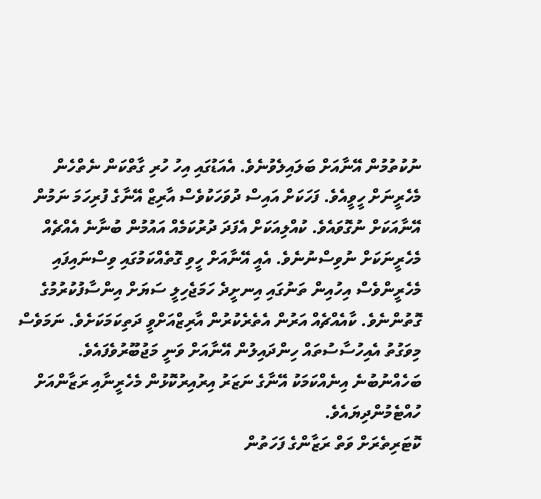ނުކުތުމުން އޭނާއަށް ބަލައިލެވުނެވެ. އެއަޑުގައި އިހު ހުރި ގާތްކަން ނެތްހެން މެހެރީނަށް ހީވީއެވެ. ފަހަކަށް އައިސް ދުވަހަކުވެސް އާރިޒް އޭނާގެ ފުރިހަމަ ނަމުން އޭނާއަކަށް ނުގޮވައެވެ. ކުއްލިއަކަށް އެފަދަ ދުރުކަމެއް އައުމުން ބުނާނެ އެއްޗެއް މެހެރީނަކަށް ނުވިސްނުނެވެ. އެއީ އޭނާއަށް ހީވި ގޮތެއްކަމުގައި ވިސްނައިފައި މެހެރީންވެސް އިހުއިން ތަނުގައި އިނށީދެ ހަމަޖެހިލީ ސަޔަށް އިންސާފުކުރުމުގެ ގޮތުންނެވެ. ކާއެއްޗެއް އަރުން އެތެރެކުރުން އާރިޒްއަށްވީ ދަތިކަމަކަށެވެ. ނަމަވެސް މިވަގުތު އެއިހުސާސުތައް ހިންދައިލުން އޭނާއަށް ވަނީ މަޖުބޫރުވެފައެވެ. ބަހެއްނުބުނެ އިނެއްކަމަކު އޭނާގެ ނަޒަރު އިރުއިރުކޮޅުން މެހެރީނާއި ރަޒާންއަށް ހުއްޓެމުންދިޔައެވެ.
ކޮޓަރިތެރަށް ވަތް ރަޒާންގެ ފަހަތުން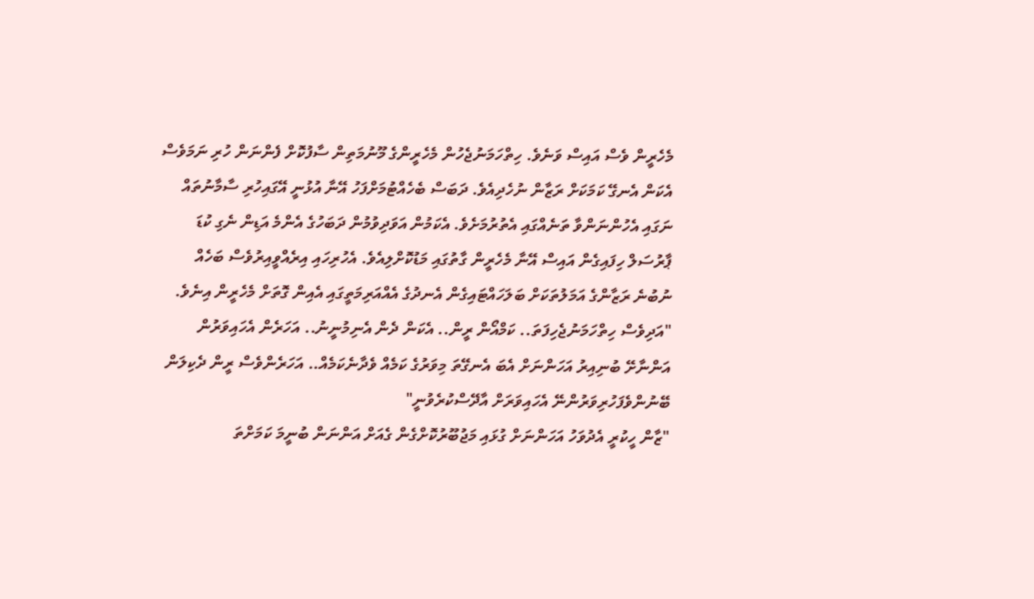މެހެރީން ވެސް އައިސް ވަނެވެ. ހިތްހަމަނުޖެހުން މެހެރީންގެ މޫނުމަތިން ސާފުކޮށް ފެންނަން ހުރި ނަމަވެސް އެކަން އެނގޭ ކަމަކަށް ރަޒާން ނުހެދިއެވެ. ދަބަސް ބެހެއްޓުމަށްފަހު އޭނާ އުޅުނީ އޭގައިހުރި ސާމާނުތައް ނަގައި އެހުންނަންވާ ތަނެއްގައި އެތުރުމަށެވެ. އެކަމުން އަވަދިވުމުން ދަބަހުގެ އެންމެ އަޑިން ނެގި ކުޑަ ޕާރުސަލް ހިފައިގެން އައިސް އޭނާ މެހެރީން ގާތުގައި މަޑުކޮށްލިއެވެ. އެހުރިހައި އިރެއްވީއިރުވެސް ބަހެއް ނުބުނެ ރަޒާންގެ އަމަލުތަކަށް ބަލަހައްޓައިގެން އެނދުގެ އެއްއަރިމަތީގައި އެއިން ގޮތަށް މެހެރީން އިނެވެ.
"އަދިވެސް ހިތްހަމަނުޖެހިފަތަ.. ކަމްއޯން ރީން.. އެކަން ދެން އެނިމުނީނު.. އަހަރެން އެހައިވަރުން އަންނާށޭ ބުނިއިރު އަހަންނަށް އެބަ އެނގޭތަ މިވަރުގެ ކަމެއް ވެދާނެކަމެއް.. އަހަރެންވެސް ރީން ދެކިލަން ބޭނުންވެފަހުރިވަރުންނޭ އެހައިވަރަށް އާދޭސްކުރެވުނީ"
"ޒާން ހީކުރީ އެދުވަހު އަހަންނަށް ގުޅައި މަޖުބޫރުކޮށްގެން ގެއަށް އަންނަން ބުނީމަ ކަމަށްތަ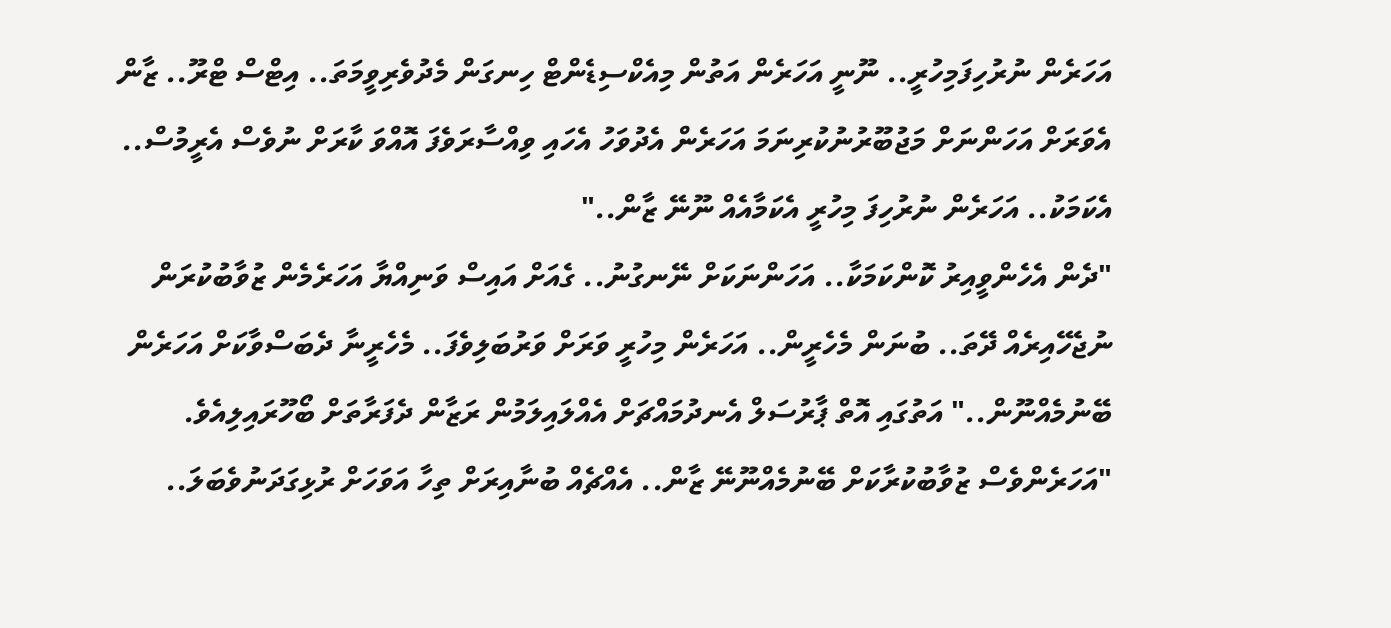އަހަރެން ނުރުހިފަމިހުރީ.. ނޫނީ އަހަރެން އަތުން މިއެކްސިޑެންޓް ހިނގަން މެދުވެރިވީމަތަ.. އިޓްސް ޓްރޫ.. ޒާން އެވަރަށް އަހަންނަށް މަޖުބޫރުނުކުރިނަމަ އަހަރެން އެދުވަހު އެހައި ވިއްސާރަވެފަ އޮއްވަ ކާރަށް ނުވެސް އެރީމުސް.. އެކަމަކު.. އަހަރެން ނުރުހިފަ މިހުރީ އެކަމާއެއް ނޫނޭ ޒާން.."
"ދެން އެހެންވީއިރު ކޮންކަމަކާ.. އަހަންނަކަށް ނޭނގުނު.. ގެއަށް އައިސް ވަނިއްޔާ އަހަރެމެން ޒުވާބުކުރަން ނުޖެހޭއިރެއް ދޭތަ.. ބުނަން މެހެރީން.. އަހަރެން މިހުރީ ވަރަށް ވަރުބަލިވެފަ.. މެހެރީނާ ދެބަސްވާކަށް އަހަރެން ބޭނުމެއްނޫން.." އަތުގައި އޮތް ޕާރުސަލް އެނދުމައްޗަށް އެއްލައިލަމުން ރަޒާން ދެފަރާތަށް ބޯހޫރައިލިއެވެ.
"އަހަރެންވެސް ޒުވާބުކުރާކަށް ބޭނުމެއްނޫނޭ ޒާން.. އެއްޗެއް ބުނާއިރަށް ތިހާ އަވަހަށް ރުޅިގަދަނުވެބަލަ..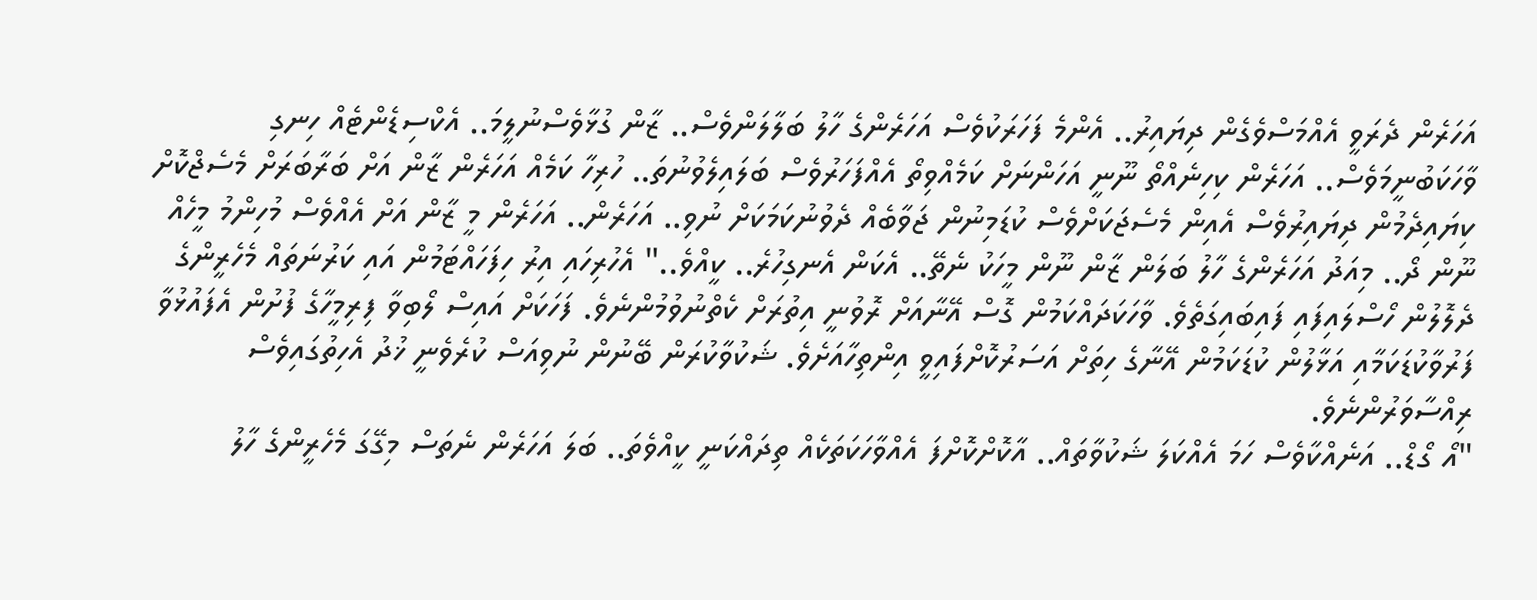އަހަރެން ދެރަވީ އެއްމަސްވެގެން ދިޔައިރު.. އެންމެ ފަހަރަކުވެސް އަހަރެންގެ ހާލު ބަލާލަންވެސް.. ޒާން ގުޅާވެސްނުލީމަ.. އެކްސިޑެންޓެއް ހިނގި ވާހަކަބުނީމަވެސް.. އަހަރެން ކިހިނެއްތޯ ނޫނީ އަހަންނަށް ކަމެއްވިތޯ އެއްފަހަރުވެސް ބަލައިލެވުނުތަ.. ހުރިހާ ކަމެއް އަހަރެން ޒާން އަށް ބަރާބަރަށް މެސެޖްކޮށް ކިޔައިދެމުން ދިޔައިރުވެސް އެއިން މެސެޖަކަށްވެސް ކުޑަމިނުން ޖަވާބެއް ދެވުނުކަމަކަށް ނުވި.. އަހަރެން.. އަހަރެން މީ ޒާން އަށް އެއްވެސް މުހިންމު މީހެއް ނޫން ދޯ.. މިއަދު އަހަރެންގެ ހާލު ބަލަން ޒާން ނޫން މީހަކު ނެތޭ.. އެކަން އެނގިހުރެ.. ކީއްވެ.." އެހުރިހައި އިރު ހިފަހައްޓަމުން އައި ކަރުނަތައް މެހެރީންގެ ދެލޮލުން ހޯސްލައިފައި ފައިބައިގަތެވެ. ވާހަކަދައްކަމުން ގޮސް އޭނާއަށް ރޮވުނީ އިތުރަށް ކެތްނުވުމުންނެވެ. ފަހަކަށް އައިސް ލޯބިވާ ފިރިމީހާގެ ފުށުން އެފައުޅުވާ ފަރުވާކުޑަކަމާއި އަޅާލުން ކުޑަކަމުން އޭނާގެ ހިތަށް އަސަރުކޮށްފައިވީ އިންތިހާއަށެވެ. ޝަކުވާކުރަން ބޭނުން ނުވިއަސް ކުރެވެނީ ޚުދު އެހިތުގައިވެސް ރިއްސާވަރުންނެވެ.
"އޯ ގޯޑް.. އަނެއްކާވެސް ހަމަ އެއްކަލަ ޝަކުވާތައް.. އާކޮށްކޮށްފަ އެއްވާހަކަތަކެއް ތިދައްކަނީ ކީއްވެތަ.. ބަލަ އަހަރެން ނެތަސް މިގޭގަ މެހެރީންގެ ހާލު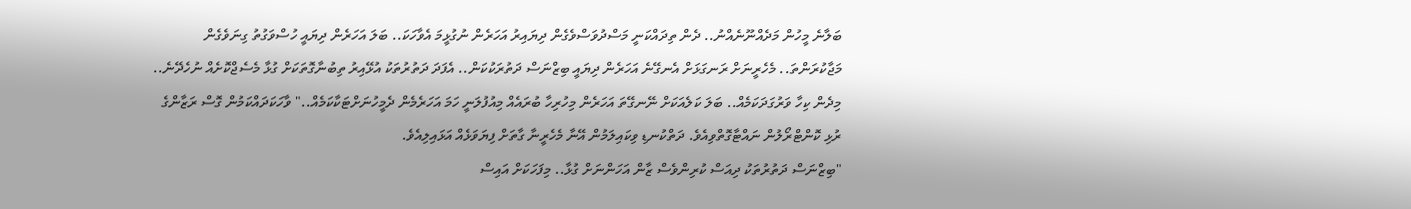ބަލާނެ މީހުން މަދެއްނޫނެއްނު.. ދެން ތިދައްކަނީ މަސްދުވަސްވެގެން ދިޔައިރު އަހަރެން ނުގުޅީމަ އެވާހަކަ.. ބަލަ އަހަރެން ދިޔައީ ހުސްވަގުތު ގިނަވެގެން މަޖާކުރަންތަ.. މެހެރީނަށް ރަނގަޅަށް އެނގޭނެ އަހަރެން ދިޔައީ ބިޒްނަސް ދަތުރަކުކަން.. އެފަދަ ދަތުރުތަކު އުޅޭއިރު ތިބުނާގޮތަކަށް ގުޅާ މެސެޖްކޮށެއް ނުހެދޭނެ.. މިދެން ކިހާ ވަރުގަދަކަމެއް.. ބަލަ ކަލެއަކަށް ނޭނގޭތަ އަހަރެން މިހުރިހާ ބުރައެއް މިއުފުލަނީ ހަމަ އަހަރެމެން ދެމީހުނަށްޓަކާކަމެއް.." ވާހަކަދައްކަމުން ގޮސް ރަޒާންގެ ރުޅި ކޮންޓްރޯލުން ނައްޓާގޮތްވިއެވެ. ދަތްކުނޑި ވިކައިލަމުން އޭނާ މެހެރީނާ ގާތަށް ފިޔަވަޅެއް އަޅައިލިއެވެ.
"ބިޒްނަސް ދަތުރުތަކު ދިއަސް ކުރިންވެސް ޒާން އަހަންނަށް ގުޅާ.. މިފަހަކަށް އައިސް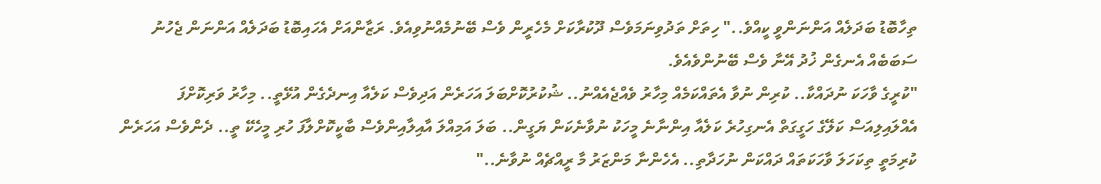ތިހާބޮޑު ބަދަލެއް އަންނަންވީ ކީއްވެ.." ހިތަށް ތަދުވިނަމަވެސް ދޫކުރާކަށް މެހެރީން ވެސް ބޭނުމެއްނުވިއެވެ. ރަޒާންއަށް އެހައިބޮޑު ބަދަލެއް އަންނަން ޖެހުނު ސަބަބެއް އެނގެން ޚުދު އޭނާ ވެސް ބޭނުންވެއެވެ.
"ކުރީގެ ވާހަކަ ނުދައްކާ.. ކުރިން ނުވާ އެތައްކަމެއް މިހާރު ވެއްޖެއެއްނު.. ޝުކުރުކޮށްބަލަ އަހަރެން އަދިވެސް ކަލެއާ އިނދެގެން އުޅޭތީ.. މިހާރު ވަރިކޮށްފަ އެއްލައިލިއަސް ކަލޭގެ ހަގީގަތް އެނގިހުރެ ކަލެއާ އިންނާނެ މީހަކު ނުވާނެކަން ޔަގީން.. ބަލަ އަމިއްލަ އާއިލާއިންވެސް ބާކީކޮށްލާފަ ހުރި މީހެކޭ ތީ.. ދެންވެސް އަހަރެން ކުރިމަތީ ތިކަހަލަ ވާހަކަތައް ދައްކަން ނުހަދާތި.. އެހެންނާ މަންޒަރު މާ ރީއްޗެއް ނުވާނެ.."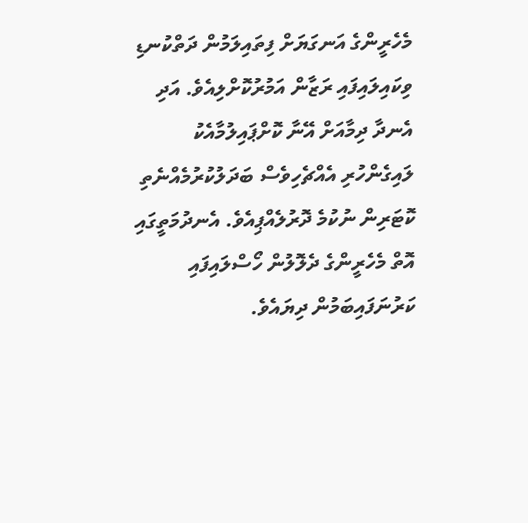މެހެރީންގެ އަނގަޔަށް ފިތައިލަމުން ދަތްކުނޑި ވިކައިލައިފައި ރަޒާން އަމުރުކޮށްލިއެވެ. އަދި އެނދާ ދިމާއަށް އޭނާ ކޮށްޕައިލުމާއެކު ލައިގެންހުރި އެއްޗެހިވެސް ބަދަލުކުރުމެއްނެތި ކޮޓަރިން ނުކުމެ ދޮރުލެއްޕިއެވެ. އެނދުމަތީގައި އޮތް މެހެރީންގެ ދެލޮލުން ހޯސްލައިފައި ކަރުނަފައިބަމުން ދިޔައެވެ.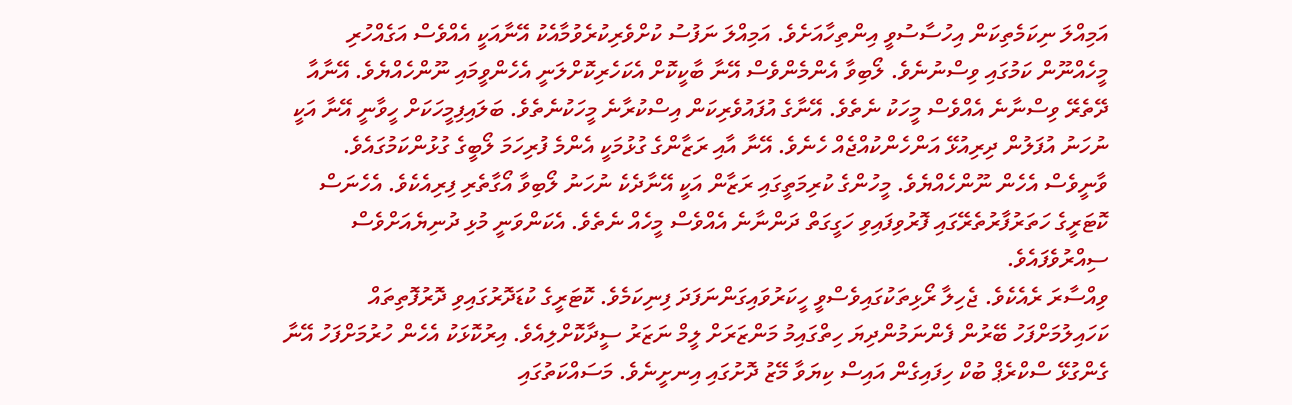އަމިއްލަ ނިކަމެތިކަން އިހުސާސުވީ އިންތިހާއަށެވެ. އަމިއްލަ ނަފުސު ކުށްވެރިކުރެވުމާއެކު އޭނާއަކީ އެއްވެސް އަގެއްހުރި މީހެއްނޫން ކަމުގައި ވިސްނުނެވެ. ލޯބިވާ އެންމެންވެސް އޭނާ ބާކީކޮށް އެކަހެރިކޮށްލަނީ އެހެންވީމައި ނޫންހެއްޔެވެ. އޭނާއާ ދޭތެރޭ ވިސްނާނެ އެއްވެސް މީހަކު ނެތެވެ. އޭނާގެ އުފައުވެރިކަން އިސްކުރާނެ މީހަކުނެތެވެ. ބަލައިފިމީހަކަށް ހީވާނީ އޭނާ އަކީ ނުހަނު އުފަލުން ދިރިއުޅޭ އަންހެންކުއްޖެއް ހެނެވެ. އޭނާ އާއި ރަޒާންގެ ގުޅުމަކީ އެންމެ ފުރިހަމަ ލޯބީގެ ގުޅުންކަމުގައެވެ. ވާނީވެސް އެހެން ނޫންހެއްޔެވެ. މީހުންގެ ކުރިމަތީގައި ރަޒާން އަކީ އޭނާދެކެ ނުހަނު ލޯބިވާ އޯގާތެރި ފިރިއެކެވެ. އެހެނަސް ކޮޓަރީގެ ހަތަރުފާރުތެރޭގައި ފޮރުވިފައިވި ހަގީގަތް ދަންނާނެ އެއްވެސް މީހެއް ނެތެވެ. އެކަންވަނީ މުޅި ދުނިޔެއަށްވެސް ސިއްރުވެފައެވެ.
ވިއްސާރަ ރެއެކެވެ. ޖެހިލާ ރޯޅިތަކުގައިވެސްވީ ހީކަރުވައިގަންނަފަދަ ފިނިކަމެވެ. ކޮޓަރީގެ ކުޑަދޮރުގައިވި ދޮރުފޮތިތައް ކަހައިލުމަށްފަހު ބޭރުން ފެންނަމުންދިޔަ ހިތްގައިމު މަންޒަރަށް ލީމް ނަޒަރު ސީދާކޮށްލިއެވެ. އިރުކޮޅަކު އެހެން ހުރުމަށްފަހު އޭނާ ގެންގުޅޭ ސްކްރެޕް ބުކް ހިފައިގެން އައިސް ކިޔަވާ މޭޒު ދޮށުގައި އިނށީނެވެ. މަސައްކަތުގައި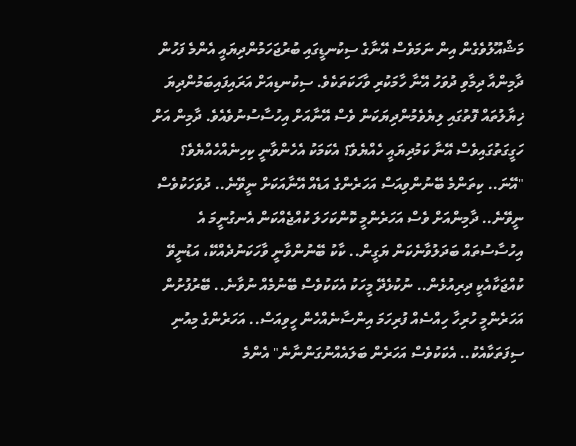މަޝްއޫލުވެގެން އިން ނަމަވެސް އޭނާގެ ސިކުނޑީގައި ބުރުޖަހަމުންދިޔައީ އެންމެ ފަހުން ދާމިންއާ ދިމާވި ދުވަހު އޭނާ ހާމަކުރި ވާހަކަތަކެވެ. ސިކުނޑިއަށް އަރައިފައިބަމުންދިޔަ ޚިޔާލުތައް ފޮތުގައި ލިޔެވެމުންދިޔަކަން ވެސް އޭނާއަށް އިހުސާސުނުވެއެވެ. ދާމިން އަށް ހަގީގަތުގައިވެސް އޭނާ ކަމުދިޔައީ ހެއްޔެވެ؟ އެކަމަކު އެހެންވާނީ ކިހިނެއްހެއްޔެވެ؟
"އޭނަ.. ކިތަންމެ ބޭނުންވިއަސް އަހަރެންގެ އަޑެއް އޭނާއަކަށް ނީވޭނެ.. ދުވަހަކުވެސް ނީވޭނެ.. ދާމިންއަށް ވެސް އަހަރެންމީ ކޮންކަހަލަ ކުއްޖެއްކަން އެނގުނީމަ އެ އިހުސާސުތައް ބަދަލުވާނެކަން ޔަގީން.. ކާކު ބޭނުންވާނީ ވާހަކަނުދެއްކޭ، އަޑުނީވޭ ކުއްޖަކާއެކީ ދިރިއުޅެން.. ނުކުޅެދޭ މީހަކު އެކަކުވެސް ބޭނުމެއް ނުވާނެ.. ބޭރުފުށުން އަހަރެންމީ ހުރިހާ ހިއްސެއް ފުރިހަމަ އިންސާނެއްހެން ހީވިއަސް.. އަހަރެންގެ މިއުނި ސިފަތަކާއެކު.. އެކަކުވެސް އަހަރެން ބަލައެއްނުގަންނާނެ" އެންމެ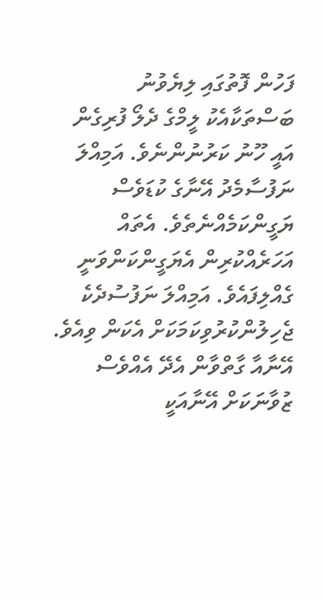ފަހުން ފޮތުގައި ލިޔެވުނު ބަސްތަކާއެކު ލީމްގެ ދެލޯ ފުރިގެން އައީ ހޫނު ކަރުނުންނެވެ. އަމިއްލަ ނަފުސާމެދު އޭނާގެ ކުޑަވެސް ޔަގީންކަމެއްނެތެވެ. އެތައް އަހަރެއްކުރިން އެޔަގީންކަންވަނީ ގެއްލިފައެވެ. އަމިއްލަ ނަފުސުދެކެ ޖެހިލުންކުރުވިކަމަކަށް އެކަން ވިއެވެ. އޭނާއާ ގާތްވާން އެދޭ އެއްވެސް ޒުވާނަކަށް އޭނާއަކީ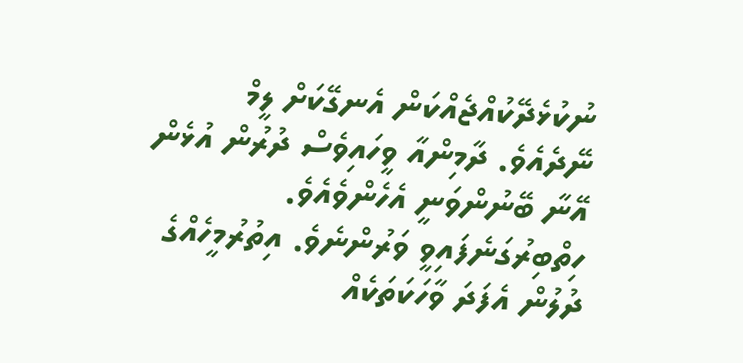ނުކުޅެދޭކުއްޖެއްކަން އެނގޭކަށް ލީމް ނޭދެއެވެ. ދާމިންއާ ވީހައިވެސް ދުރުން އުޅެން އޭނާ ބޭނުންވަނީ އެހެންވެއެވެ. ހިތްބިރުގަނެފައިވީ ވަރުންނެވެ. އިތުރުމީހެއްގެ ދުލުން އެފަދަ ވާހަކަތަކެއް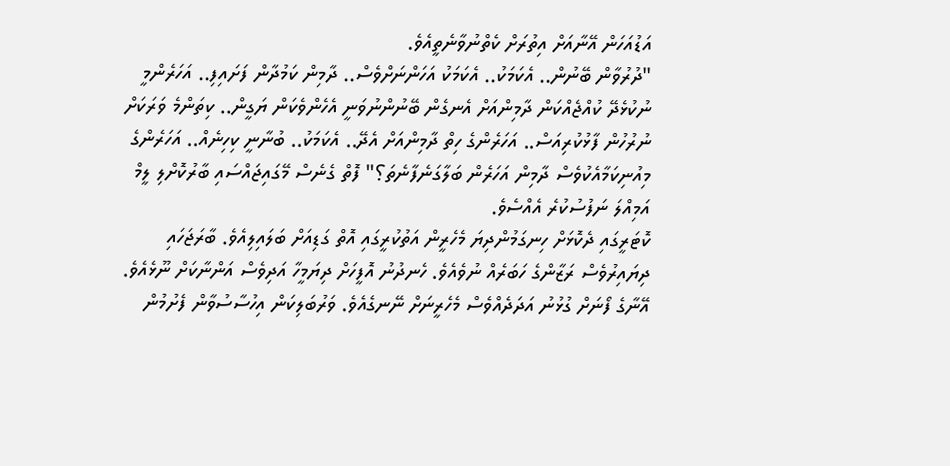އަޑުއަހަން އޭނާއަށް އިތުރަށް ކެތްނުވާނެތީއެވެ.
"ދުރުވާން ބޭނުން.. އެކަމަކު.. އެކަމަކު އަހަންނަށްވެސް.. ދާމިން ކަމުދާން ފަށައިފި.. އަހަރެންމީ ނުކުޅެދޭ ކުއްޖެއްކަން ދާމިންއަށް އެނގެން ބޭނުންނުވަނީ އެހެންވެކަން ޔަގީން.. ކިތަންމެ ވަރަކަށް ނުރުހުން ފާޅުކުރިއަސް.. އަހަރެންގެ ހިތް ދާމިންއަށް އެދޭ.. އެކަމަކު.. ބުނާނީ ކިހިނެއް.. އަހަރެންގެ މިއުނިކަމާއެކުވެސް ދާމިން އަހަރެން ބަލާގަނެފާނެތަ؟" ފޮތް ގެނެސް މޭގައިޖައްސައި ބާރުކޮށްލި ލީމް އަމިއްލަ ނަފުސުކުރެ އެއްސެވެ.
ކޮޓަރީގައި ދެކޮޅަށް ހިނގަމުންދިޔަ މެހެރީން އަތުކުރީގައި އޮތް ގަޑިއަށް ބަލައިލިއެވެ. ބާރަޖަހައި ދިޔައިރުވެސް ރަޒާންގެ ހަބަރެއް ނުވެއެވެ. ހެނދުނު އޮފީހަށް ދިޔަމީހާ އަދިވެސް އަންނާކަށް ނޫޅެއެވެ. އޭނާގެ ފޯނަށް ގުޅުނު އަދަދެއްވެސް މެހެރީނަށް ނޭނގެއެވެ. ވަރުބަލިކަން އިހުސާސުވާން ފެށުމުން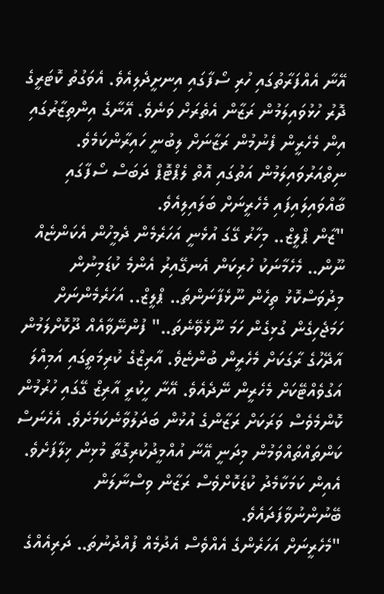އޭނާ އެއްފަރާތުގައި ހުރި ސޯފާގައި އިނށީދެލިއެވެ. އެވަގުތު ކޮޓަރީގެ ދޮރު ހުޅުވައިލަމުން ރަޒާން އެތެރަށް ވަނެވެ. އޭނާގެ އިންތިޒާރުގައި އިން މެހެރީން ފެނުމުން ރަޒާނަށް ލިބުނީ ހައިރާންކަމެވެ. ނިތްއަރުވައިލަމުން އަތުގައި އޮތް ލެޕްޓޮޕް ދަބަސް ސޯފާގައި ބާއްވައިލައިފައި މެހެރީނަށް ބަލައިލިއެވެ.
"ޒާން ޕްލީޒް.. މިހާރު ގޭގަ އުޅެނީ އަހަރެމެން ދެމީހުން އެކަންޏެއް ނޫން.. މެހެމާނަކު ހުރިކަން އެނގޭއިރު އެންމެ ކުޑަމިނުން މިދުވަސްކޮޅު ތިހެން ނޫޅެފާނަންތަ.. ޕްލީޒް.. އަހަރެމެންނަށް ހަމަޖެހިގެން ގުޅިގެން ހަމަ ނޫޅެވޭނެތަ.." ފުންނޭވާއެއް ދޫކޮށްލަމުން އާދޭހުގެ ރާގަކަށް މެހެރީން ބުންޏެވެ. އާރިޒްގެ ކުރިމަތީގައި އަމިއްލަ އަގުވެއްޓޭކަށް މެހެރީން ނޭދެއެވެ. އޭނާ ހީކުރީ އާރިޒް ގޭގައި ހުރުމުން ކޮންމެވެސް ވަރަކަށް ރަޒާންގެ އުޅުން ބަދަލުވާނެކަމަށެވެ. އެހެނަސް ކަންތައްތައްވަމުން މިދަނީ އޭނާ އުއްމީދުކުރިގޮތާ މުޅިން ޚިލާފަށެވެ. އެއިން ކަމަކާމެދު ކުޑަކޮށްވެސް ރަޒާން ވިސްނާލަން ބޭނުންނުވާފަދައެވެ.
"މެހެރީނަށް އަހަރެންގެ އެއްވެސް އެދުމެއް ފުއްދުނުތަ.. ދަރިއެއްގެ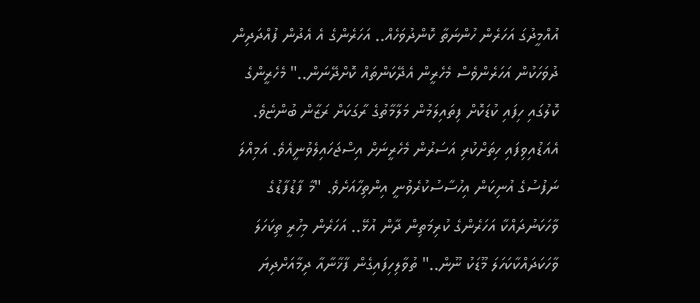އުއްމީދުގަ އަހަރެން ހުންނަތާ ކޮންދުވަހެއް.. އަހަރެންގެ އެ އެދުން ފުއްދަދިން ދުވަހަކުން އަހަރެންވެސް މެހެރީން އެދޭކަންތައް ކޮށްދޭނަން.." މެހެރީންގެ ކޮލުގައި ހިފައި ކުޑަކޮށް ފިތައިލަމުން މަލާމާތުގެ ރާގަކަށް ރަޒާން ބުންޏެވެ. އެއަޑުއިވިފައި ހިތަށްކުރި އަސަރުން މެހެރީނަށް އިސްޖަހައިލެވުނީއެވެ. އަމިއްލަ ނަފުސުގެ އުނިކަން އިހުސާސުކުރެވުނީ އިންތިހާއަށެވެ. "މާ ފާޑުފާޑުގެ ވާހަކަނުދައްކާ އަހަރެންގެ ކުރިމަތިން ދާން އުޅޭ.. އަހަރެން މިހުރީ ތިކަހަލަ ވާހަކަދައްކާކަހަލަ މޫޑަކު ނޫން.." ތުވާލިހިފައިގެން ފާޚާނާއާ ދިމާއަށްދިޔަ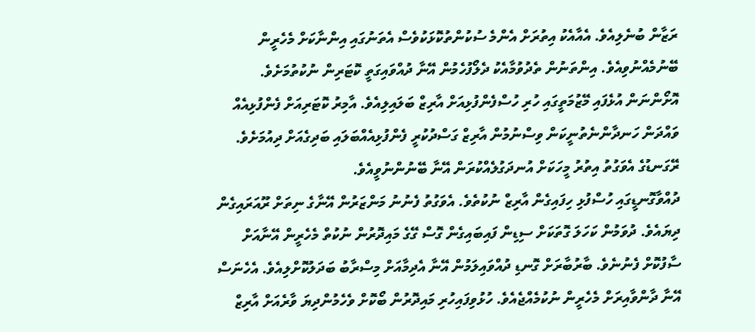ރަޒާން ބުނެލިއެވެ. އެއާއެކު އިތުރަށް އެންމެ ސުކުންތުކޮޅަކުވެސް އެތަނުގައި އިންނާކަށް މެހެރީން ބޭނުމެއްނުވިއެވެ. އިންތަނުން ތެދުވުމާއެކު ދެލޯފުހެމުން އޭނާ ދުއްވައިގަތީ ކޮޓަރިން ނުކުތުމަށެވެ.
އޮށޯންނަން އުޅެފައި މޭޒުމަތީގައި ހުރި ހުސްފެންފުޅިއަށް އާރިޒް ބަލައިލިއެވެ. އާމިރު ކޮޓަރިއަށް ފެންފުޅިއެއް ވައްދަން ހަނދާންނެތުނީކަން ވިސްނުމުން އާރިޒް ގަސްދުކުރީ ފެންފުޅިއެއްބަލައި ބަދިގެއަށް ދިއުމަށެވެ. ރޭގަނޑުގެ އެވަގުތު އިތުރު މީހަކަށް އުނދަގުލެއްކުރަން އޭނާ ބޭނުންނުވީއެވެ.
ދުއްވާގޮނޑީގައި ހުސްފުޅި ހިފައިގެން އާރިޒް ނުކުތެވެ. އެވަގުތު ފެނުނު މަންޒަރުން އޭނާގެ ނިތަށް ރޫއަރައިގެން ދިޔައެވެ. ދުވަމުން ކަހަލަ ގޮތަކަށް ސިޑިން ފައިބައިގެން ގޮސް ގޭގެ މައިދޮރުން ނުކުތް މެހެރީން އޭނާއަށް ސާފުކޮށް ފެނުނެވެ. ބާރުބާރަށް ގޮނޑި ދުއްވައިލަމުން އޭނާ އެދިމާއަށް މިސްރާބު ބަދަލުކޮށްލިއެވެ. އެހެނަސް އޭނާ ދާންވާއިރަށް މެހެރީން ނުކުމެއްޖެއެވެ. ހުޅުވިފައިހުރި މައިދޮރުން ބޯކޮށް ވެހެމުންދިޔަ ވާރެއަށް އާރިޒް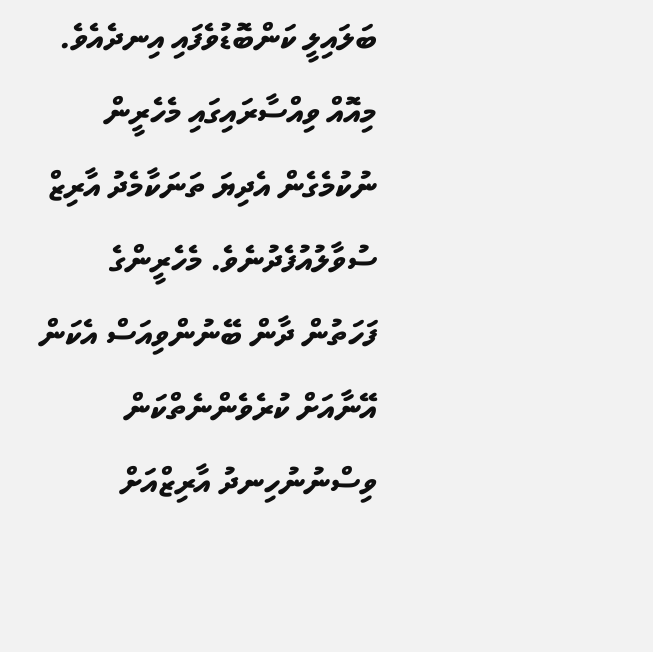ބަލައިލީ ކަންބޮޑުވެފައި އިނދެއެވެ. މިއޮއް ވިއްސާރައިގައި މެހެރީން ނުކުމެގެން އެދިޔަ ތަނަކާމެދު އާރިޒް ސުވާލުއުފެދުނެވެ. މެހެރީންގެ ފަހަތުން ދާން ބޭނުންވިއަސް އެކަން އޭނާއަށް ކުރެވެންނެތްކަން ވިސްނުނުހިނދު އާރިޒްއަށް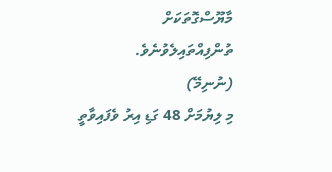މާޔޫސްގޮތަކަށް ތުންފިއްތައިލެވުނެވެ.
(ނުނިމޭ)
މި ލިޔުމަށް 48 ގަޑި އިރު ވެފައިވާތީ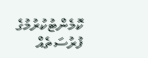ކޮމެންޓުކުރުމުގެ ފުރުސަތެއް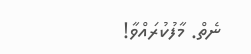ނެތް. މާފުކުރައްވާ!